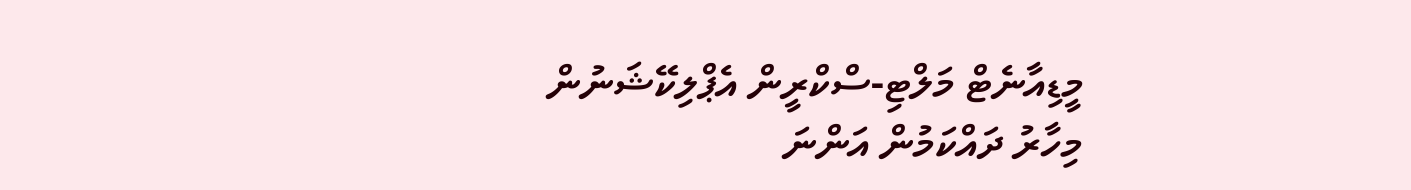މީޑިއާނެޓް މަލްޓި-ސްކްރީން އެޕްލިކޭޝަނުން މިހާރު ދައްކަމުން އަންނަ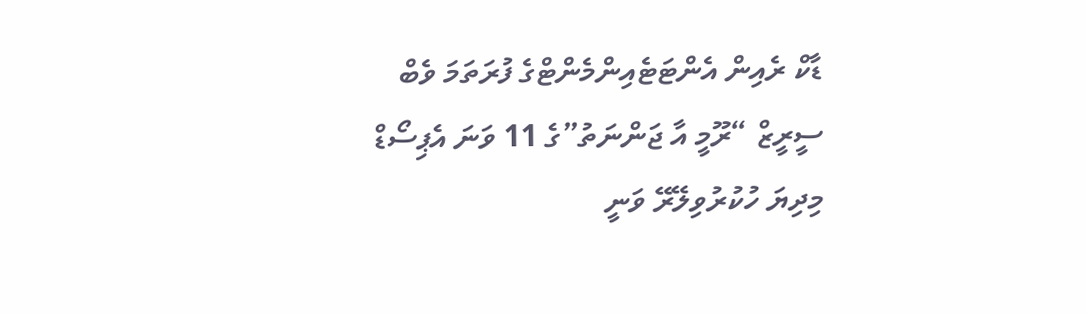ޑާކް ރެއިން އެންޓަޓެއިންމެންޓްގެ ފުރަތަމަ ވެބް ސީރީޒް “ރޫމީ އާ ޖަންނަތު”ގެ 11 ވަނަ އެޕިސޯޑް މިދިޔަ ހުކުރުވިލޭރޭ ވަނީ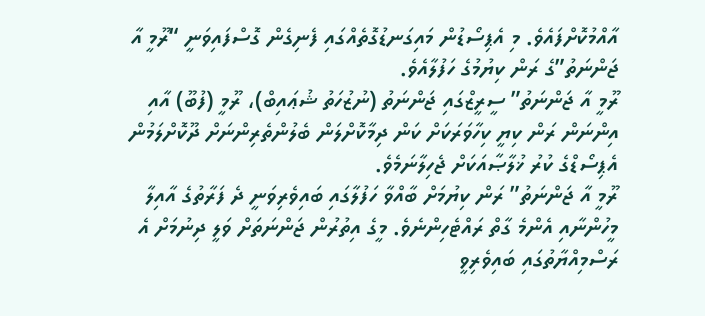އާއްމުކޮށްފައެވެ. މި އެޕިސޯޑުން މައިގަނޑުގޮތެއްގައި ފެނިގެން ގޮސްފައިވަނީ “ރޫމީ އާ ޖަންނަތު”ގެ ރަން ކިޔުމުގެ ހަފުލާއެވެ.
ރޫމީ އާ ޖަންނަތު” ސީރީޒްގައި ޖަންނަތު (ނުޒުހަތު ޝުޢައިބް)، ރޫމީ (ފުބޫ) އާއި އިންނަން ރަން ކިޔީ ކިހާވަރަކަށް ކަން ދިމާކޮށްލަން ބެލުންތެރިންނަށް ދޫކޮށްލަމުން އެޕިސޯޑްގެ ކުރު ޚުލާޞާއަކަށް ޖެހިލާނަމެވެ.
ރޫމީ އާ ޖަންނަތު” ރަން ކިޔުމަށް ބާއްވާ ހަފުލާގައި ބައިވެރިވަނީ ދެ ފަރާތުގެ އާއިލާ މީހުންނާއި އެންމެ ގާތް ރައްޓެހިންނެވެ. މީގެ އިތުރުން ޖަންނަތަށް ވަލީ ދިނުމަށް އެ ރަސްމިއްޔާތުގައި ބައިވެރިވީ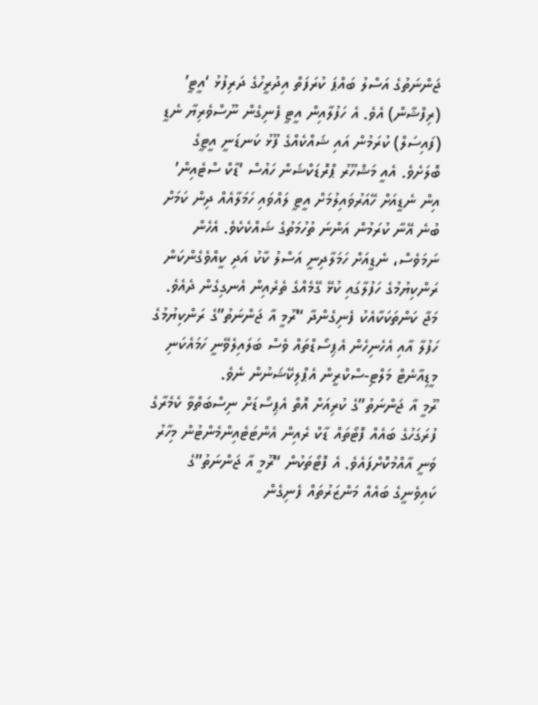ޖަންނަތުގެ އަސްލު ބައްޕަ ކުރަފަތް އިދުރީހުގެ ދަރިފުޅު ‘އީޓީ’ (ރިފްޝާން) އެވެ. އެ ހަފުލާއިން އީޓީ ފެނިގެން ނޫސްވެރިޔާ ނެޑީ (ފައިސަލް) ކުރަމުން އައި ޝައްކެއްގެ ފޫޅު ކަނޑަނީ އީޓީގެ ބޮލަށެވެ. އެއީ މަޝްހޫރު ޕްރޮޑަކްޝަން ހައުސް ‘ޑާކް ސްޓެއިން’ އިން ނެޑީއަށް ހޭއަރުވައިލުމަށް އީޓީ ލައްވައި ހަމަލާއެއް ދިން ކަމަށް ބުނެ އޭނާ ކުރަމުން އަންނަ ތުހުމަތުގެ ޝައްކެކެވެ. އެހެން ނަމަވެސް، ނެޑީއަށް ހަމަލާދިނީ އަސްލު ކާކު އަދި ކީއްވެގެންކަން ރަންކިޔުމުގެ ހަފުލާގައި ކުޅޭ ގޭމެއްގެ ތެރެއިން އެނގިގެން ދެއެވެ.
މަޖާ ކަންތަކަކާއެކު ފެނިގެންދާ “ރޫމީ އާ ޖަންނަތު”ގެ ރަންކިޔުމުގެ ހަފުލާ އާއި އެހެނިހެން އެޕިސޯޑްތައް ވެސް ބަލައިލެވޭނީ ހަމައެކަނި މީޑިއާނެޓް މަލްޓި-ސްކްރީން އެޕްލިކޭޝަނުން ނެވެ.
ރޫމީ އާ ޖަންނަތު”ގެ ކުރިއަށް އޮތް އެޕިސޯޑަށް ނިސްބަތްވާ ކެމެރާގެ ފުރަގަހުގެ ބައެއް ފޮޓޯތައް ޑާކް ރެއިން އެންޓަޓެއިންމެންޓުން މިހާރު ވަނީ އާއްމުކޮށްފައެވެ. އެ ފޮޓޯތަކުން “ރޫމީ އާ ޖަންނަތު”ގެ ކައިވެނީގެ ބައެއް މަންޒަރުތައް ފެނިގެން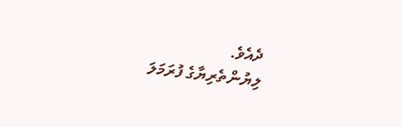ދެއެވެ.
ލިޔުންތެރިޔާގެ ފުރަމަލަ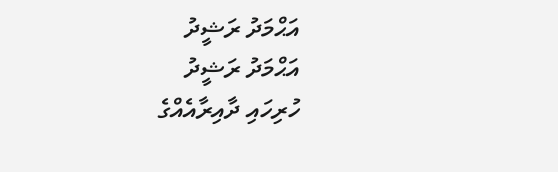އަޙްމަދު ރަޝީދު
އަޙްމަދު ރަޝީދު
ހުރިހައި ދާއިރާއެއްގެ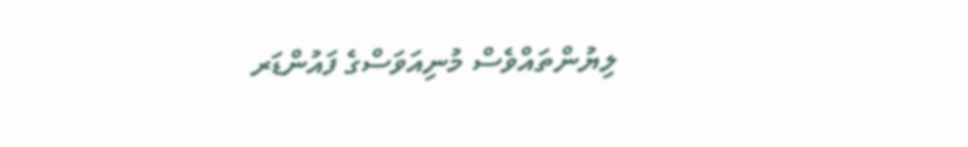ލިޔުންތައްވެސް މުނިއަވަސްގެ ފައުންޑަރ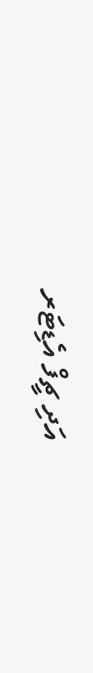އަދި ޗީފް އެޑިޓަރ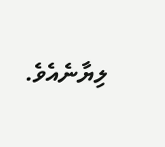ލިޔާނެއެވެ.